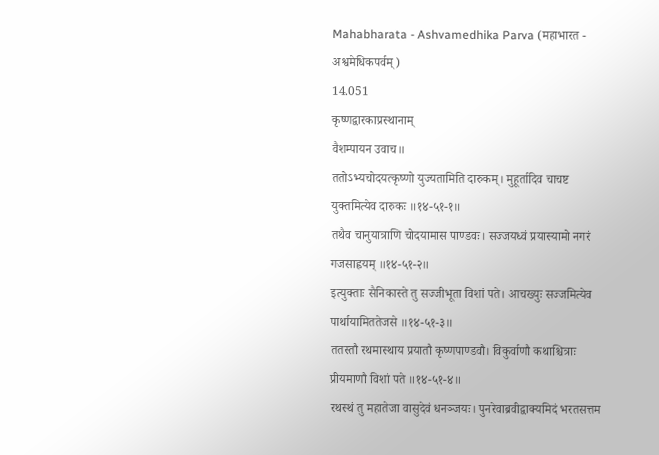Mahabharata - Ashvamedhika Parva (महाभारत - अश्वमेधिकपर्वम्)
14.051
कृष्णद्वारकाप्रस्थानाम्
वैशम्पायन उवाच॥
ततोऽभ्यचोदयत्कृष्णो युज्यतामिति दारुकम्। मुहूर्तादिव चाचष्ट युक्तमित्येव दारुकः ॥१४-५१-१॥
तथैव चानुयात्राणि चोदयामास पाण्डवः। सज्जयध्वं प्रयास्यामो नगरं गजसाह्वयम् ॥१४-५१-२॥
इत्युक्ताः सैनिकास्ते तु सज्जीभूता विशां पते। आचख्युः सज्जमित्येव पार्थायामिततेजसे ॥१४-५१-३॥
ततस्तौ रथमास्थाय प्रयातौ कृष्णपाण्डवौ। विकुर्वाणौ कथाश्चित्राः प्रीयमाणौ विशां पते ॥१४-५१-४॥
रथस्थं तु महातेजा वासुदेवं धनञ्जयः। पुनरेवाब्रवीद्वाक्यमिदं भरतसत्तम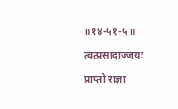॥१४-५१-५॥
त्वत्प्रसादाज्जयः प्राप्तो राज्ञा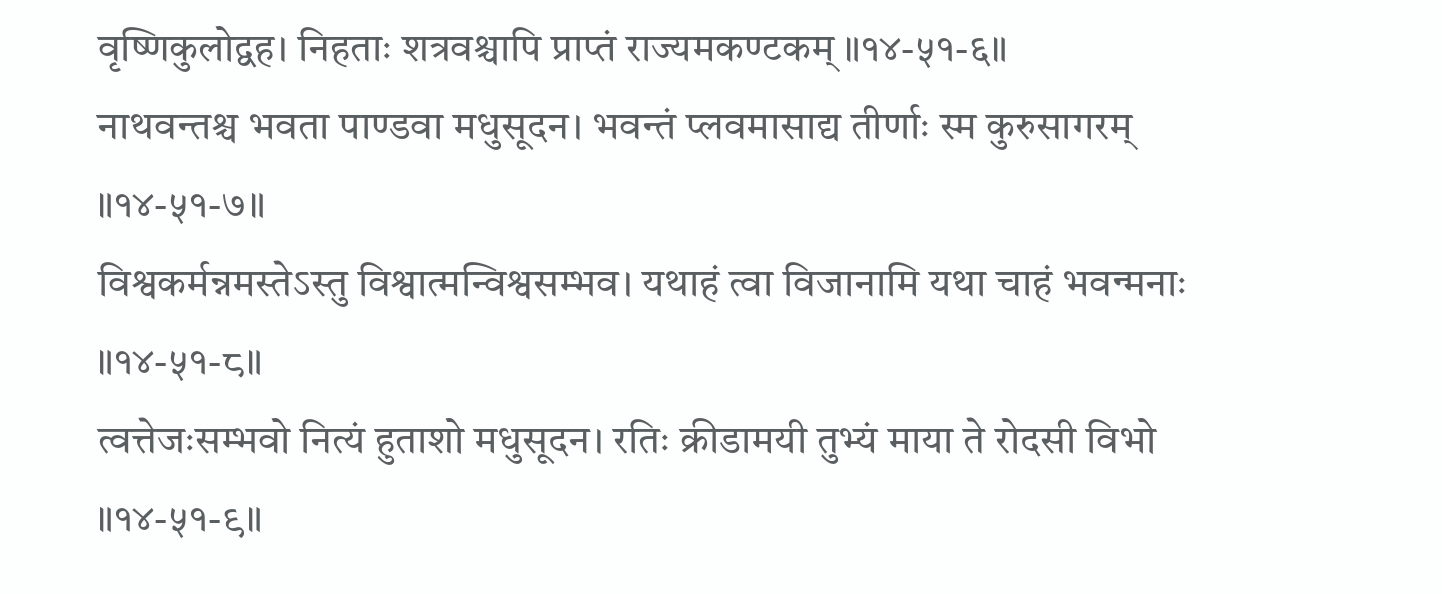वृष्णिकुलोद्वह। निहताः शत्रवश्चापि प्राप्तं राज्यमकण्टकम् ॥१४-५१-६॥
नाथवन्तश्च भवता पाण्डवा मधुसूदन। भवन्तं प्लवमासाद्य तीर्णाः स्म कुरुसागरम् ॥१४-५१-७॥
विश्वकर्मन्नमस्तेऽस्तु विश्वात्मन्विश्वसम्भव। यथाहं त्वा विजानामि यथा चाहं भवन्मनाः ॥१४-५१-८॥
त्वत्तेजःसम्भवो नित्यं हुताशो मधुसूदन। रतिः क्रीडामयी तुभ्यं माया ते रोदसी विभो ॥१४-५१-९॥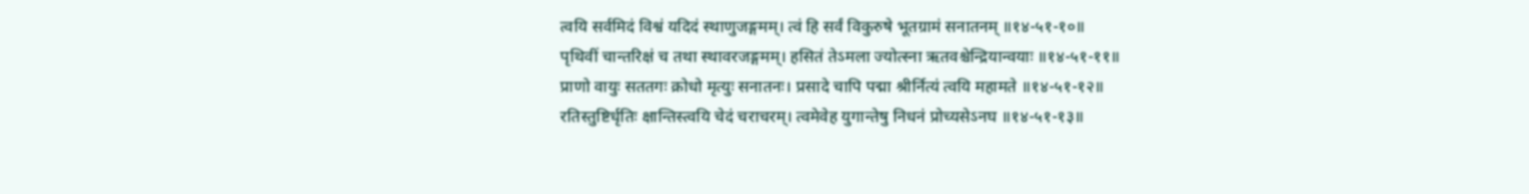त्वयि सर्वमिदं विश्वं यदिदं स्थाणुजङ्गमम्। त्वं हि सर्वं विकुरुषे भूतग्रामं सनातनम् ॥१४-५१-१०॥
पृथिवीं चान्तरिक्षं च तथा स्थावरजङ्गमम्। हसितं तेऽमला ज्योत्स्ना ऋतवश्चेन्द्रियान्वयाः ॥१४-५१-११॥
प्राणो वायुः सततगः क्रोधो मृत्युः सनातनः। प्रसादे चापि पद्मा श्रीर्नित्यं त्वयि महामते ॥१४-५१-१२॥
रतिस्तुष्टिर्धृतिः क्षान्तिस्त्वयि चेदं चराचरम्। त्वमेवेह युगान्तेषु निधनं प्रोच्यसेऽनघ ॥१४-५१-१३॥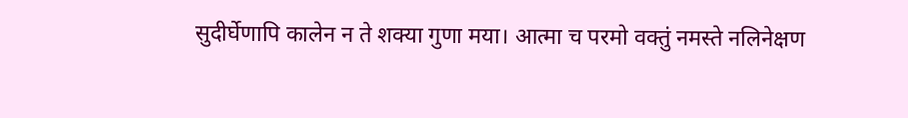सुदीर्घेणापि कालेन न ते शक्या गुणा मया। आत्मा च परमो वक्तुं नमस्ते नलिनेक्षण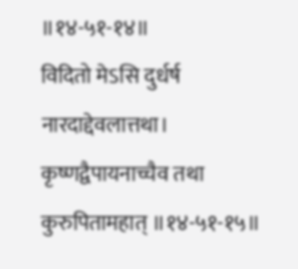॥१४-५१-१४॥
विदितो मेऽसि दुर्धर्ष नारदाद्देवलात्तथा। कृष्णद्वैपायनाच्चैव तथा कुरुपितामहात् ॥१४-५१-१५॥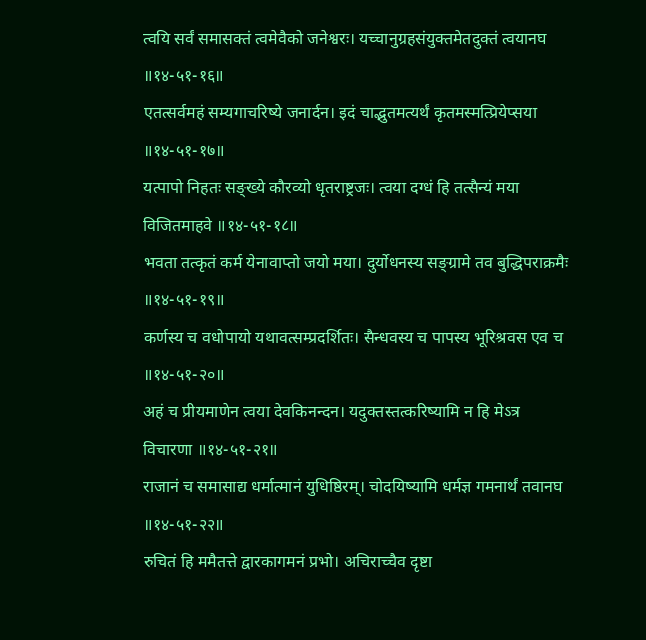त्वयि सर्वं समासक्तं त्वमेवैको जनेश्वरः। यच्चानुग्रहसंयुक्तमेतदुक्तं त्वयानघ ॥१४-५१-१६॥
एतत्सर्वमहं सम्यगाचरिष्ये जनार्दन। इदं चाद्भुतमत्यर्थं कृतमस्मत्प्रियेप्सया ॥१४-५१-१७॥
यत्पापो निहतः सङ्ख्ये कौरव्यो धृतराष्ट्रजः। त्वया दग्धं हि तत्सैन्यं मया विजितमाहवे ॥१४-५१-१८॥
भवता तत्कृतं कर्म येनावाप्तो जयो मया। दुर्योधनस्य सङ्ग्रामे तव बुद्धिपराक्रमैः ॥१४-५१-१९॥
कर्णस्य च वधोपायो यथावत्सम्प्रदर्शितः। सैन्धवस्य च पापस्य भूरिश्रवस एव च ॥१४-५१-२०॥
अहं च प्रीयमाणेन त्वया देवकिनन्दन। यदुक्तस्तत्करिष्यामि न हि मेऽत्र विचारणा ॥१४-५१-२१॥
राजानं च समासाद्य धर्मात्मानं युधिष्ठिरम्। चोदयिष्यामि धर्मज्ञ गमनार्थं तवानघ ॥१४-५१-२२॥
रुचितं हि ममैतत्ते द्वारकागमनं प्रभो। अचिराच्चैव दृष्टा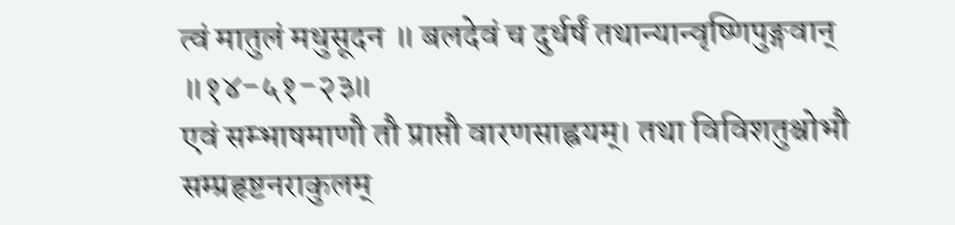त्वं मातुलं मधुसूदन ॥ बलदेवं च दुर्धर्षं तथान्यान्वृष्णिपुङ्गवान् ॥१४-५१-२३॥
एवं सम्भाषमाणौ तौ प्राप्तौ वारणसाह्वयम्। तथा विविशतुश्चोभौ सम्प्रहृष्टनराकुलम्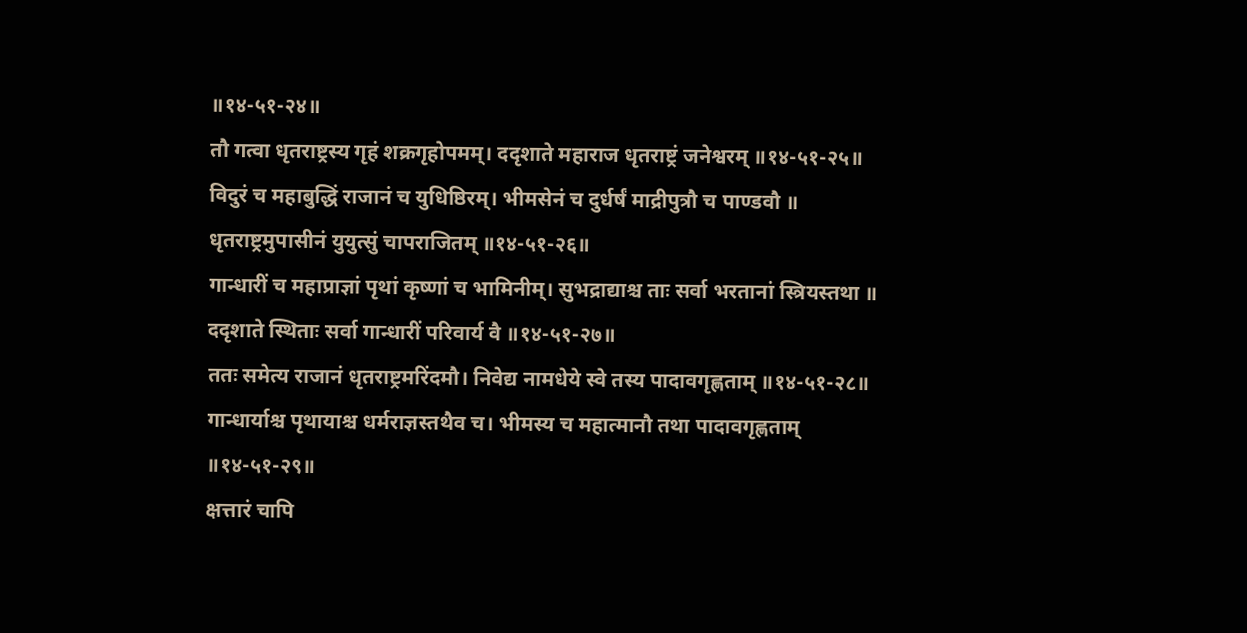॥१४-५१-२४॥
तौ गत्वा धृतराष्ट्रस्य गृहं शक्रगृहोपमम्। ददृशाते महाराज धृतराष्ट्रं जनेश्वरम् ॥१४-५१-२५॥
विदुरं च महाबुद्धिं राजानं च युधिष्ठिरम्। भीमसेनं च दुर्धर्षं माद्रीपुत्रौ च पाण्डवौ ॥ धृतराष्ट्रमुपासीनं युयुत्सुं चापराजितम् ॥१४-५१-२६॥
गान्धारीं च महाप्राज्ञां पृथां कृष्णां च भामिनीम्। सुभद्राद्याश्च ताः सर्वा भरतानां स्त्रियस्तथा ॥ ददृशाते स्थिताः सर्वा गान्धारीं परिवार्य वै ॥१४-५१-२७॥
ततः समेत्य राजानं धृतराष्ट्रमरिंदमौ। निवेद्य नामधेये स्वे तस्य पादावगृह्णताम् ॥१४-५१-२८॥
गान्धार्याश्च पृथायाश्च धर्मराज्ञस्तथैव च। भीमस्य च महात्मानौ तथा पादावगृह्णताम् ॥१४-५१-२९॥
क्षत्तारं चापि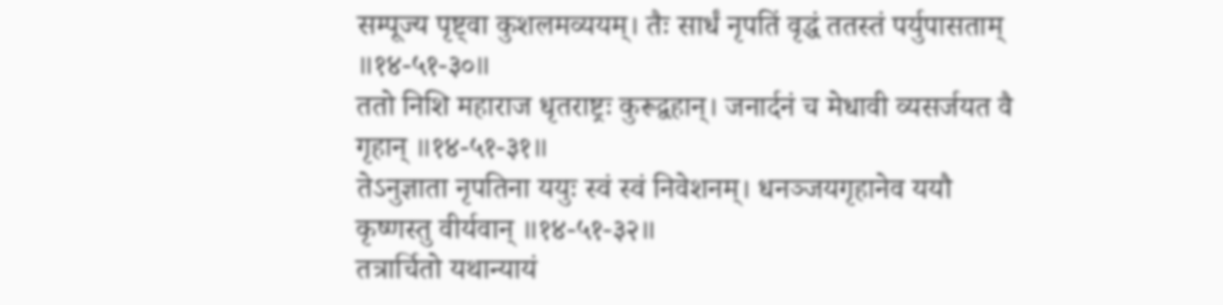सम्पूज्य पृष्ट्वा कुशलमव्ययम्। तैः सार्धं नृपतिं वृद्धं ततस्तं पर्युपासताम् ॥१४-५१-३०॥
ततो निशि महाराज धृतराष्ट्रः कुरूद्वहान्। जनार्दनं च मेधावी व्यसर्जयत वै गृहान् ॥१४-५१-३१॥
तेऽनुज्ञाता नृपतिना ययुः स्वं स्वं निवेशनम्। धनञ्जयगृहानेव ययौ कृष्णस्तु वीर्यवान् ॥१४-५१-३२॥
तत्रार्चितो यथान्यायं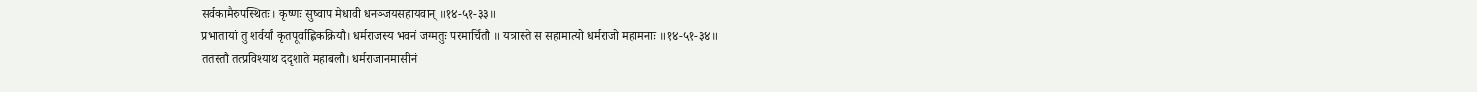सर्वकामैरुपस्थितः। कृष्णः सुष्वाप मेधावी धनञ्जयसहायवान् ॥१४-५१-३३॥
प्रभातायां तु शर्वर्यां कृतपूर्वाह्णिकक्रियौ। धर्मराजस्य भवनं जग्मतुः परमार्चितौ ॥ यत्रास्ते स सहामात्यो धर्मराजो महामनाः ॥१४-५१-३४॥
ततस्तौ तत्प्रविश्याथ ददृशाते महाबलौ। धर्मराजानमासीनं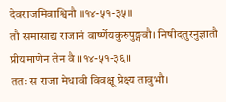देवराजमिवाश्विनौ ॥१४-५१-३५॥
तौ समासाद्य राजानं वार्ष्णेयकुरुपुङ्गवौ। निषीदतुरनुज्ञातौ प्रीयमाणेन तेन वै ॥१४-५१-३६॥
ततः स राजा मेधावी विवक्षू प्रेक्ष्य तावुभौ।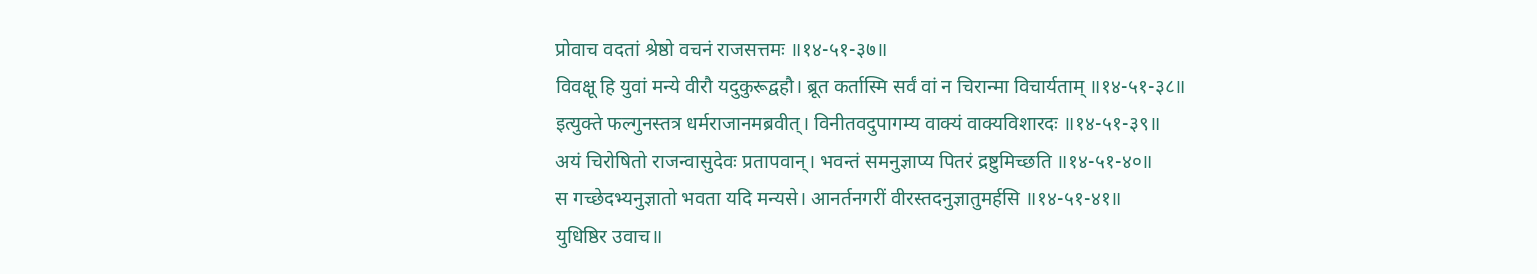प्रोवाच वदतां श्रेष्ठो वचनं राजसत्तमः ॥१४-५१-३७॥
विवक्षू हि युवां मन्ये वीरौ यदुकुरूद्वहौ। ब्रूत कर्तास्मि सर्वं वां न चिरान्मा विचार्यताम् ॥१४-५१-३८॥
इत्युक्ते फल्गुनस्तत्र धर्मराजानमब्रवीत्। विनीतवदुपागम्य वाक्यं वाक्यविशारदः ॥१४-५१-३९॥
अयं चिरोषितो राजन्वासुदेवः प्रतापवान्। भवन्तं समनुज्ञाप्य पितरं द्रष्टुमिच्छति ॥१४-५१-४०॥
स गच्छेदभ्यनुज्ञातो भवता यदि मन्यसे। आनर्तनगरीं वीरस्तदनुज्ञातुमर्हसि ॥१४-५१-४१॥
युधिष्ठिर उवाच॥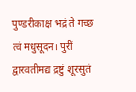पुण्डरीकाक्ष भद्रं ते गच्छ त्वं मधुसूदन। पुरीं द्वारवतीमद्य द्रष्टुं शूरसुतं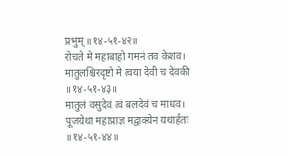प्रभुम् ॥१४-५१-४२॥
रोचते मे महाबाहो गमनं तव केशव। मातुलश्चिरदृष्टो मे त्वया देवी च देवकी ॥१४-५१-४३॥
मातुलं वसुदेवं त्वं बलदेवं च माधव। पूजयेथा महाप्राज्ञ मद्वाक्येन यथार्हतः ॥१४-५१-४४॥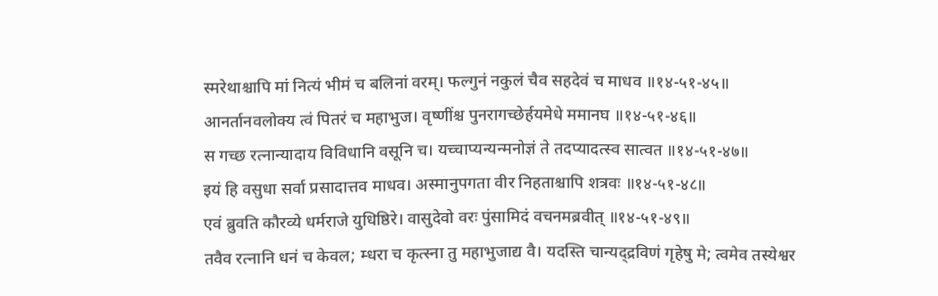स्मरेथाश्चापि मां नित्यं भीमं च बलिनां वरम्। फल्गुनं नकुलं चैव सहदेवं च माधव ॥१४-५१-४५॥
आनर्तानवलोक्य त्वं पितरं च महाभुज। वृष्णींश्च पुनरागच्छेर्हयमेधे ममानघ ॥१४-५१-४६॥
स गच्छ रत्नान्यादाय विविधानि वसूनि च। यच्चाप्यन्यन्मनोज्ञं ते तदप्यादत्स्व सात्वत ॥१४-५१-४७॥
इयं हि वसुधा सर्वा प्रसादात्तव माधव। अस्मानुपगता वीर निहताश्चापि शत्रवः ॥१४-५१-४८॥
एवं ब्रुवति कौरव्ये धर्मराजे युधिष्ठिरे। वासुदेवो वरः पुंसामिदं वचनमब्रवीत् ॥१४-५१-४९॥
तवैव रत्नानि धनं च केवल; म्धरा च कृत्स्ना तु महाभुजाद्य वै। यदस्ति चान्यद्द्रविणं गृहेषु मे; त्वमेव तस्येश्वर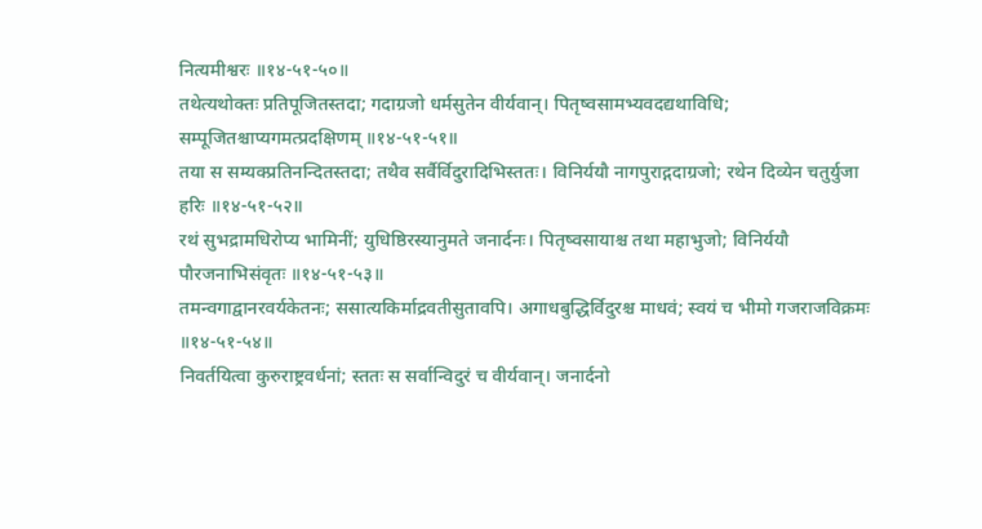नित्यमीश्वरः ॥१४-५१-५०॥
तथेत्यथोक्तः प्रतिपूजितस्तदा; गदाग्रजो धर्मसुतेन वीर्यवान्। पितृष्वसामभ्यवदद्यथाविधि; सम्पूजितश्चाप्यगमत्प्रदक्षिणम् ॥१४-५१-५१॥
तया स सम्यक्प्रतिनन्दितस्तदा; तथैव सर्वैर्विदुरादिभिस्ततः। विनिर्ययौ नागपुराद्गदाग्रजो; रथेन दिव्येन चतुर्युजा हरिः ॥१४-५१-५२॥
रथं सुभद्रामधिरोप्य भामिनीं; युधिष्ठिरस्यानुमते जनार्दनः। पितृष्वसायाश्च तथा महाभुजो; विनिर्ययौ पौरजनाभिसंवृतः ॥१४-५१-५३॥
तमन्वगाद्वानरवर्यकेतनः; ससात्यकिर्माद्रवतीसुतावपि। अगाधबुद्धिर्विदुरश्च माधवं; स्वयं च भीमो गजराजविक्रमः ॥१४-५१-५४॥
निवर्तयित्वा कुरुराष्ट्रवर्धनां; स्ततः स सर्वान्विदुरं च वीर्यवान्। जनार्दनो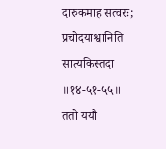दारुकमाह सत्वरः; प्रचोदयाश्वानिति सात्यकिस्तदा ॥१४-५१-५५॥
ततो ययौ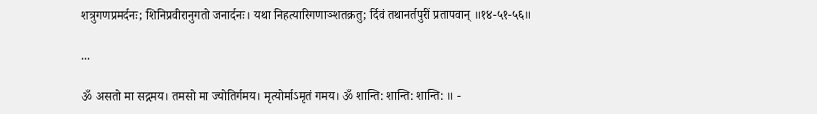शत्रुगणप्रमर्दनः; शिनिप्रवीरानुगतो जनार्दनः। यथा निहत्यारिगणाञ्शतक्रतु; र्दिवं तथानर्तपुरीं प्रतापवान् ॥१४-५१-५६॥

...

ॐ असतो मा सद्गमय। तमसो मा ज्योतिर्गमय। मृत्योर्माऽमृतं गमय। ॐ शान्ति: शान्ति: शान्ति: ॥ -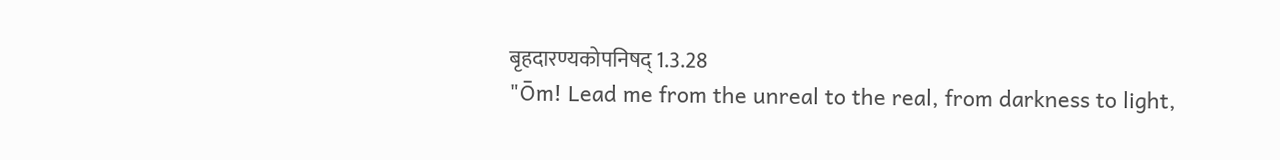बृहदारण्यकोपनिषद् 1.3.28
"Ōm! Lead me from the unreal to the real, from darkness to light,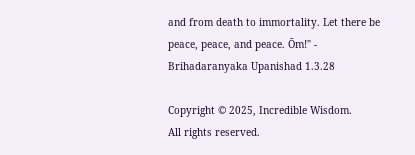and from death to immortality. Let there be peace, peace, and peace. Ōm!" - Brihadaranyaka Upanishad 1.3.28

Copyright © 2025, Incredible Wisdom.
All rights reserved.